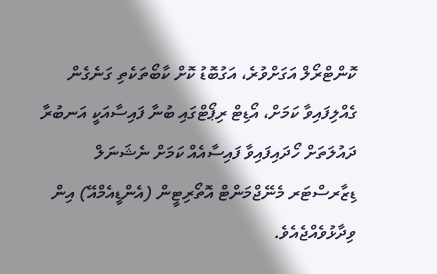ކޮންޓްރޯލް އަގަށްވުރެ، އަގުބޮޑު ކޮށް ކާބޯތަކެތި ގަނެގެން ގެއްލިފައިވާ ކަމަށް، އޯޑިޓް ރިޕޯޓްގައި ބުނާ ފައިސާއަކީ އަނބުރާ ދައުލަތަށް ހޯދައިފައިވާ ފައިސާއެއް ކަމަށް ނެޝަނަލް ޑިޒާރސްޓަރ މެނޭޖްމަންޓް އޮތޯރިޓީން (އެންޑީއެމްއޭ) އިން ވިދާޅުވެއްޖެއެވެ.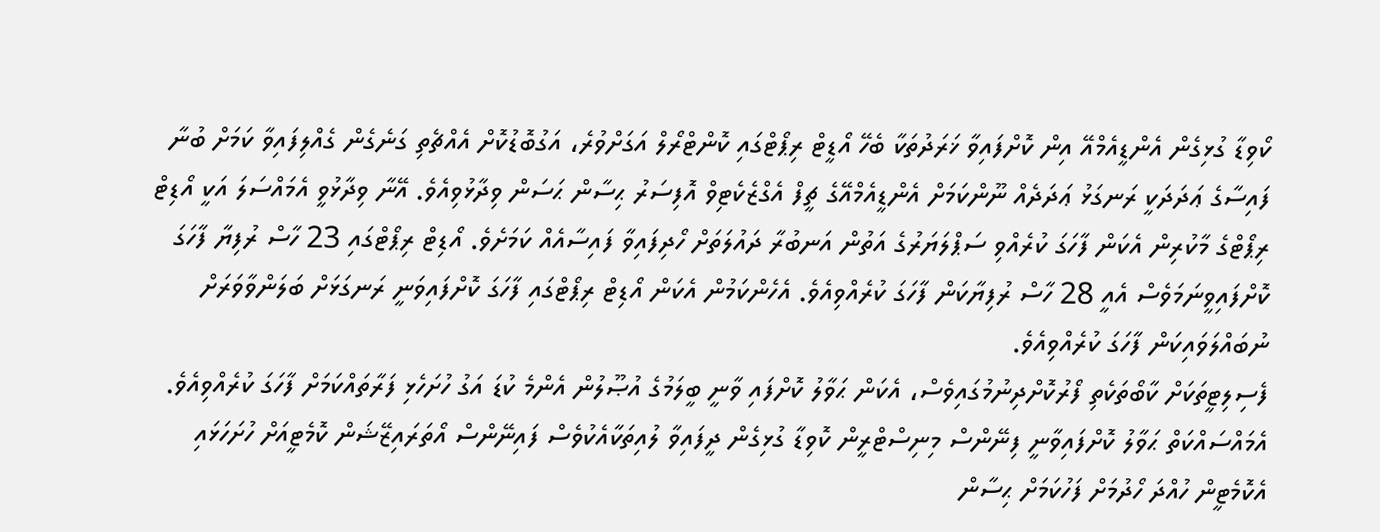ކޯވިޑާ ގުޅިގެން އެންޑީއެމްއޭ އިން ކޮށްފައިވާ ޚަރަދުތަކާ ބެހޭ އޯޑީޓް ރިޕޯޓްގައި ކޮންޓްރޯލް އަގަށްވުރެ، އަގުބޮޑުކޮށް އެއްޗެތި ގަނެގެން ގެއްލިފައިވާ ކަމަށް ބުނާ ފައިސާގެ ޢަދަދަކީ ރަނގަޅު ޢަދަދެއް ނޫންކަމަށް އެންޑީއެމްއޭގެ ޗީފް އެގްޒެކެޓިވް އޮފިސަރު ޙިސާން ޙަސަން ވިދާޅުވިއެވެ. އޭނާ ވިދާޅުވީ އެމައްސަލަ އަކީ އޯޑިޓް ރިޕޯޓްގެ މާކުރިން އެކަން ފާހަގަ ކުރެއްވި ސަޕްލަޔަރުގެ އަތުން އަނބުރާ ދައުލަތަށް ހޯދިފައިވާ ފައިސާއެއް ކަމަށެވެ. އޯޑިޓް ރިޕޯޓްގައި 23 ހާސް ރުފިޔާ ފާހަގަ ކޮށްފައިވީނަމަވެސް އެއީ 28 ހާސް ރުފިޔާކަން ފާހަގަ ކުރެއްވިއެވެ. އެހެންކަމުން އެކަން އޯޑިޓް ރިޕޯޓްގައި ފާހަގަ ކޮށްފައިވަނީ ރަނގަޅަށް ބަލަންވާވަރަށް ނުބައްލަވައިކަން ފާހަގަ ކުރެއްވިއެވެ.
ފެސިލިޓީތަކަށް ކާބޯތަކެތި ފޯރުކޮށްދިނުމުގައިވެސް، އެކަން ޙަވާލު ކޮށްފައި ވާނީ ބީލަމުގެ އުޞޫލުން އެންމެ ކުޑަ އަގު ހުށަހެޅި ފަރާތައްކަމަށް ފާހަގަ ކުރެއްވިއެވެ. އެމައްސައްކަތް ޙަވާލު ކޮށްފައިވާނީ ފިނޭންސް މިނިސްޓްރީން ކޮވިޑާ ގުޅިގެން ދީފައިވާ ލުއިތަކާއެކުވެސް ފައިނޭންސް އޯތަރައިޒޭޝަން ކޮމެޓީއަށް ހުށަހަޅައި އެކޮމެޓީން ހުއްދަ ހޯދުމަށް ފަހުކަމަށް ޙިސާން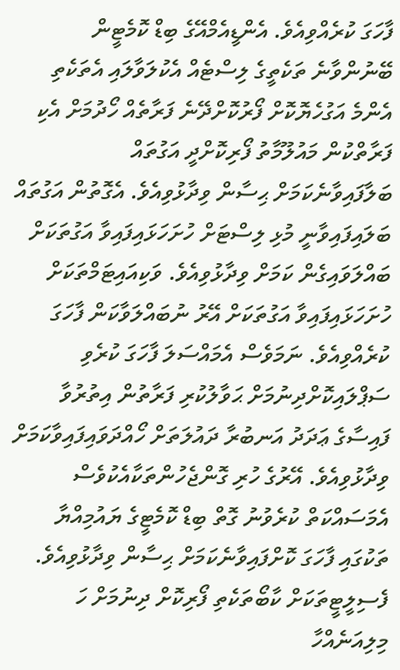ފާހަގަ ކުރެއްވިއެވެ. އެންޑީއެމްއޭގެ ބިޑް ކޮމެޓީން ބޭނުންވާނެ ތަކެތީގެ ލިސްޓެއް އެކުލަވާލައި އެތަކެތި އެންމެ އަގުހެޔޮކޮށް ފޯރުކޮށްދޭނެ ފަރާތެއް ހޯދުމަށް އެކި ފަރާތްކުން މައުލޫމާތު ފޯރިކޮށްދީ އަގުތައް ބަލާފައިވާނެކަމަށް ޙިސާން ވިދާޅުވިއެވެ. އެގޮތުން އަގުތައް ބަލައިފައިވާނީ މުޅި ލިސްޓަށް ހުށަހަޅައިފައިވާ އަގުތަކަށް ބައްލަވައިގެން ކަމަށް ވިދާޅުވިއެވެ. ވަކިއައިޓަމްތަކަށް ހުށަހަޅައިފައިވާ އަގުތަކަށް އޭރު ނުބައްލަވާކަން ފާހަގަ ކުރެއްވިއެވެ. ނަމަވެސް އެމައްސަލަ ފާހަގަ ކުރެވި ސަޕްލައިކޮށްދިނުމަށް ޙަވާލުކުރި ފަރާތުން އިތުރުވާ ފައިސާގެ ޢަދަދު އަނބުރާ ދައުލަތަށް ހޯއްދަވައިފައިވާކަމަށް ވިދާޅުވިއެވެ. އޭރުގެ ހުރި ގޮންޖެހުންތަކާއެކުވެސް އެމަސައްކަތް ކުރެވުނު ގޮތް ބިޑް ކޮމެޓީގެ ޔައުމިއްޔާ ތަކުގައި ފާހަގަ ކޮށްފައިވާނެކަމަށް ޙިސާން ވިދާޅުވިއެވެ. ފެސިލީޓީތަކަށް ކާބޯތަކެތި ފޯރިކޮށް ދިނުމަށް ހަ މިލިއަނެއްހާ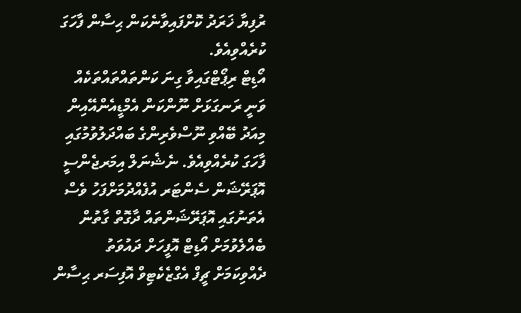ރުފިޔާ ޚަރަދު ކޮށްފައިވާނެކަން ޙިސާން ފާހަގަ ކުރެއްވިއެވެ.
އޯޑިޓް ރިޕޯޓްގައިވާ ގިނަ ކަންތައްތައްތަކެއް ވަނީ ރަނގަޅަށް ނޫންކަން އެމްޑީއެންއޭއިން މިއަދު ބޭއްވި ނޫސްވެރިންގެ ބައްދަލުވުމުގައި ފާހަގަ ކުރެއްވިއެވެ. ނެޝެނަލް އިމަރޖެންސީ އޮޕަރޭޝަން ސެންޓަރ އުފެއްދުމަށްފަހު ވެސް އެތަނުގައި އޮޕަރޭޝަންތައް ދާގޮތް ގާތުން ބެއްލެވުމަށް އޯޑިޓް އޮފީހަށް ދައުވަތު ދެއްވިކަމަށް ޗީފް އެގްޒެކެޓިވް އޮފިސަރ ޙިސާން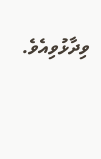ވިދާޅުވިއެވެ.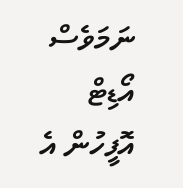ނަމަވެސް އޯޑިޓް އޮފީހުން އެ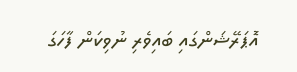އޮޕަރޭޝަންގައި ބައިވެރި ނުވިކަން ފާހަގަ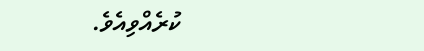ކުރެއްވިއެވެ.